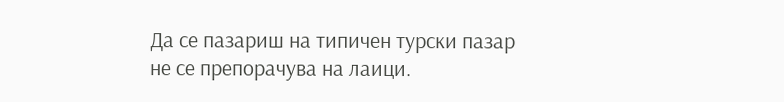Да се пазариш на типичен турски пазар не се препорачува на лаици.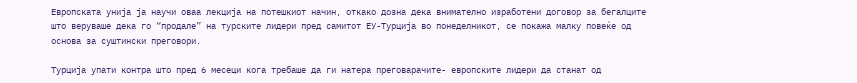Европската унија ја научи оваа лекција на потешкиот начин, откако дозна дека внимателно изработени договор за бегалците што веруваше дека го “продале” на турските лидери пред самитот ЕУ-Турција во понеделникот, се покажа малку повеќе од основа за суштински преговори.

Турција упати контра што пред 6 месеци кога требаше да ги натера преговарачите- европските лидери да станат од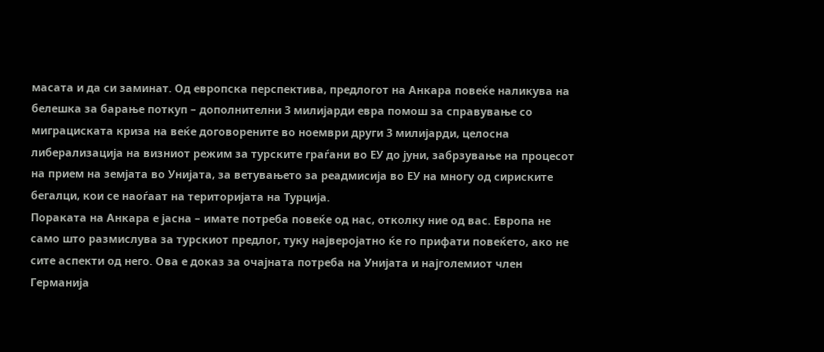масата и да си заминат. Од европска перспектива, предлогот на Анкара повеќе наликува на белешка за барање поткуп – дополнителни 3 милијарди евра помош за справување со миграциската криза на веќе договорените во ноември други 3 милијарди, целосна либерализација на визниот режим за турските граѓани во ЕУ до јуни, забрзување на процесот на прием на земјата во Унијата, за ветувањето за реадмисија во ЕУ на многу од сириските бегалци, кои се наоѓаат на територијата на Турција.
Пораката на Анкара е јасна – имате потреба повеќе од нас, отколку ние од вас. Европа не само што размислува за турскиот предлог, туку најверојатно ќе го прифати повеќето, ако не сите аспекти од него. Ова е доказ за очајната потреба на Унијата и најголемиот член Германија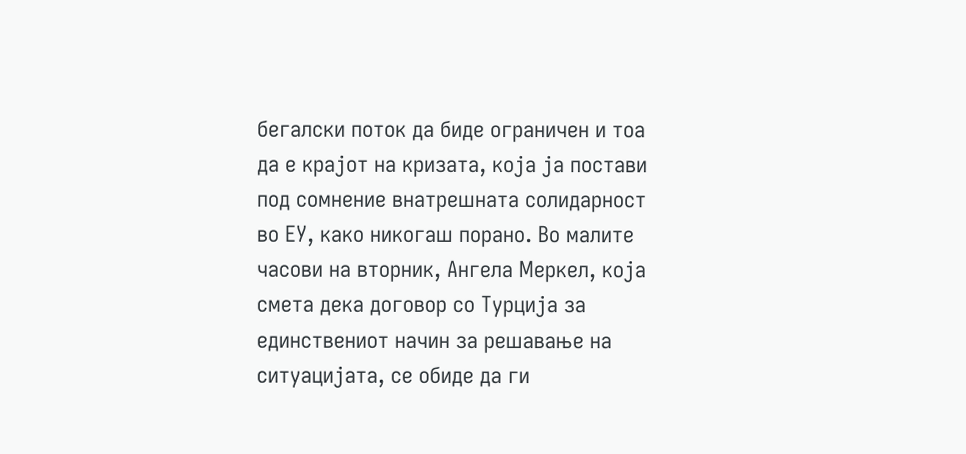бегалски поток да биде ограничен и тоа да е крајот на кризата, која ја постави под сомнение внатрешната солидарност во ЕУ, како никогаш порано. Во малите часови на вторник, Ангела Меркел, која смета дека договор со Турција за единствениот начин за решавање на ситуацијата, се обиде да ги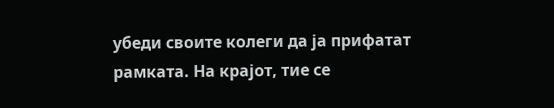убеди своите колеги да ја прифатат рамката. На крајот, тие се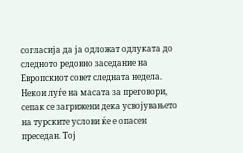согласија да ја одложат одлуката до следното редовно заседание на Европскиот совет следната недела.
Некои луѓе на масата за преговори, сепак се загрижени дека усвојувањето на турските услови ќе е опасен преседан. Тој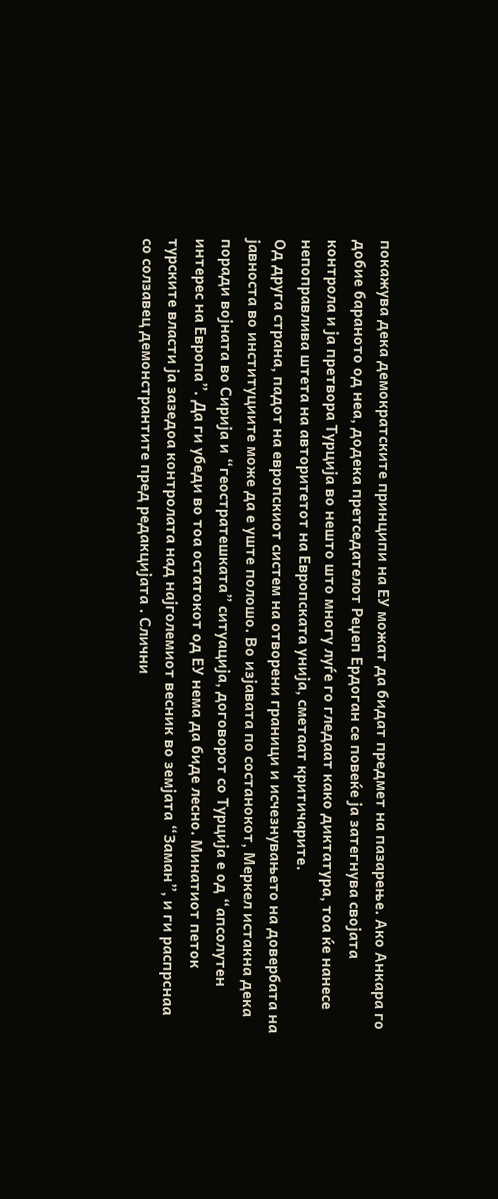покажува дека демократските принципи на ЕУ можат да бидат предмет на пазарење. Ако Анкара го добие бараното од неа, додека претседателот Реџеп Ердоган се повеќе ја затегнува својата контрола и ја претвора Турција во нешто што многу луѓе го гледаат како диктатура, тоа ќе нанесе непоправлива штета на авторитетот на Европската унија, сметаат критичарите.
Од друга страна, падот на европскиот систем на отворени граници и исчезнувањето на довербата на јавноста во институциите може да е уште полошо. Во изјавата по состанокот, Меркел истакна дека поради војната во Сирија и “геостратешката” ситуација, договорот со Турција е од “апсолутен интерес на Европа”. Да ги убеди во тоа остатокот од ЕУ нема да биде лесно. Минатиот петок турските власти ја зазедоа контролата над најголемиот весник во земјата “Заман”, и ги распрснаа со солзавец демонстрантите пред редакцијата . Слични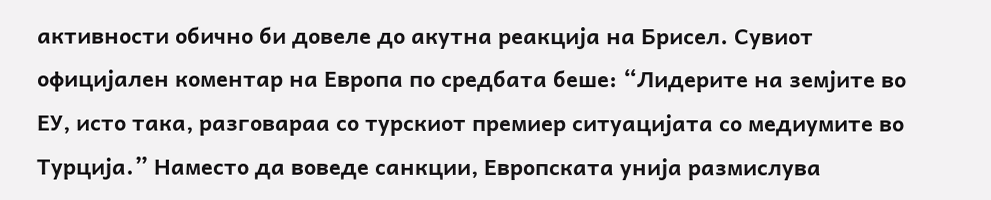активности обично би довеле до акутна реакција на Брисел. Сувиот официјален коментар на Европа по средбата беше: “Лидерите на земјите во ЕУ, исто така, разговараа со турскиот премиер ситуацијата со медиумите во Турција.” Наместо да воведе санкции, Европската унија размислува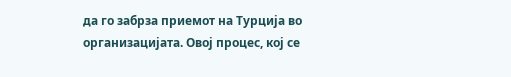да го забрза приемот на Турција во организацијата. Овој процес, кој се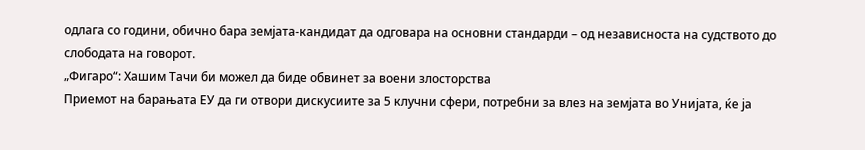одлага со години, обично бара земјата-кандидат да одговара на основни стандарди – од независноста на судството до слободата на говорот.
„Фигаро“: Хашим Тачи би можел да биде обвинет за воени злосторства
Приемот на барањата ЕУ да ги отвори дискусиите за 5 клучни сфери, потребни за влез на земјата во Унијата, ќе ја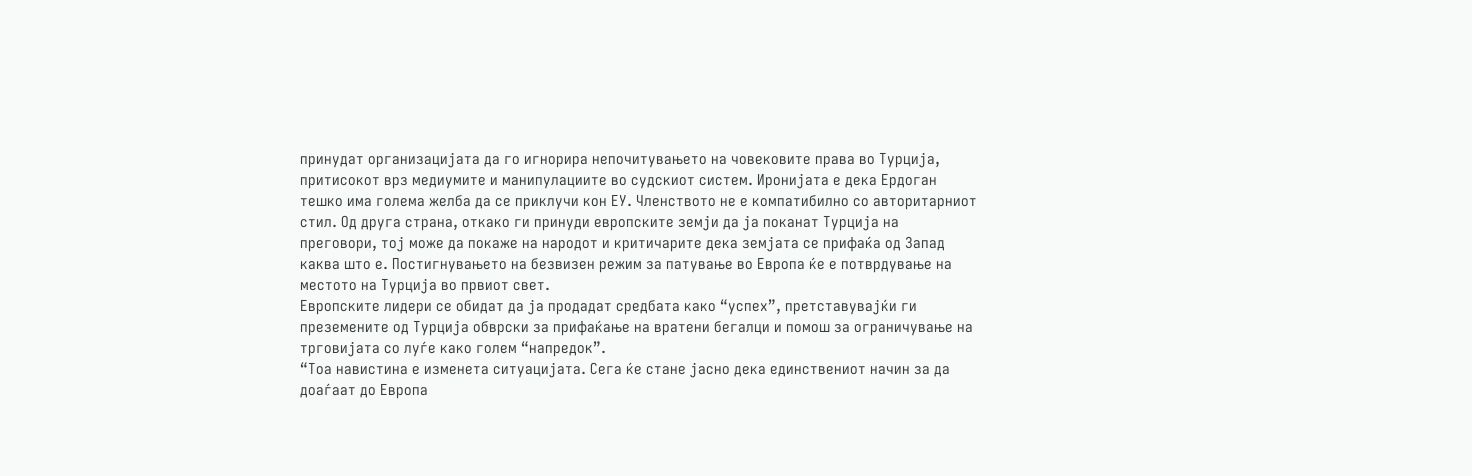принудат организацијата да го игнорира непочитувањето на човековите права во Турција, притисокот врз медиумите и манипулациите во судскиот систем. Иронијата е дека Ердоган тешко има голема желба да се приклучи кон ЕУ. Членството не е компатибилно со авторитарниот стил. Од друга страна, откако ги принуди европските земји да ја поканат Турција на преговори, тој може да покаже на народот и критичарите дека земјата се прифаќа од Запад каква што е. Постигнувањето на безвизен режим за патување во Европа ќе е потврдување на местото на Турција во првиот свет.
Европските лидери се обидат да ја продадат средбата како “успех”, претставувајќи ги преземените од Турција обврски за прифаќање на вратени бегалци и помош за ограничување на трговијата со луѓе како голем “напредок”.
“Тоа навистина е изменета ситуацијата. Сега ќе стане јасно дека единствениот начин за да доаѓаат до Европа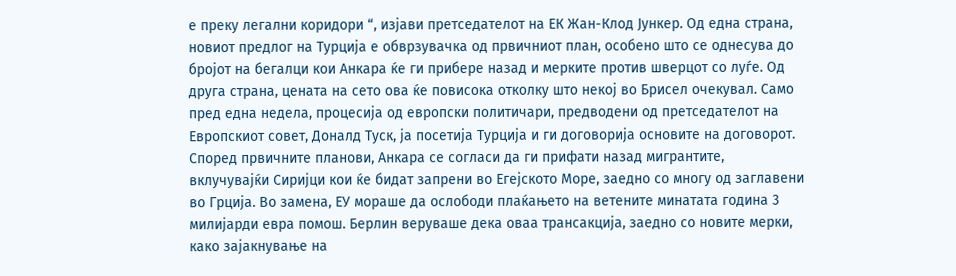е преку легални коридори “, изјави претседателот на ЕК Жан-Клод Јункер. Од една страна, новиот предлог на Турција е обврзувачка од првичниот план, особено што се однесува до бројот на бегалци кои Анкара ќе ги прибере назад и мерките против шверцот со луѓе. Од друга страна, цената на сето ова ќе повисока отколку што некој во Брисел очекувал. Само пред една недела, процесија од европски политичари, предводени од претседателот на Европскиот совет, Доналд Туск, ја посетија Турција и ги договорија основите на договорот. Според првичните планови, Анкара се согласи да ги прифати назад мигрантите, вклучувајќи Сиријци кои ќе бидат запрени во Егејското Море, заедно со многу од заглавени во Грција. Во замена, ЕУ мораше да ослободи плаќањето на ветените минатата година 3 милијарди евра помош. Берлин веруваше дека оваа трансакција, заедно со новите мерки, како зајакнување на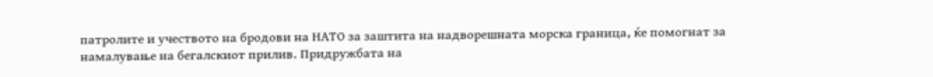патролите и учеството на бродови на НАТО за заштита на надворешната морска граница, ќе помогнат за намалување на бегалскиот прилив. Придружбата на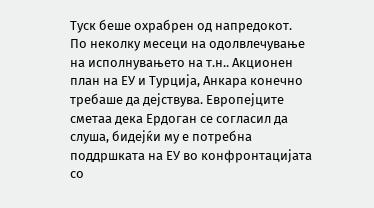Туск беше охрабрен од напредокот.
По неколку месеци на одолвлечување на исполнувањето на т.н.. Акционен план на ЕУ и Турција, Анкара конечно требаше да дејствува. Европејците сметаа дека Ердоган се согласил да слуша, бидејќи му е потребна поддршката на ЕУ во конфронтацијата со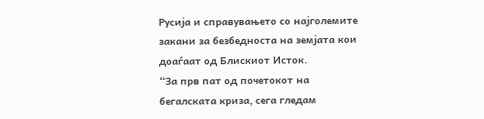Русија и справувањето со најголемите закани за безбедноста на земјата кои доаѓаат од Блискиот Исток.
“За прв пат од почетокот на бегалската криза, сега гледам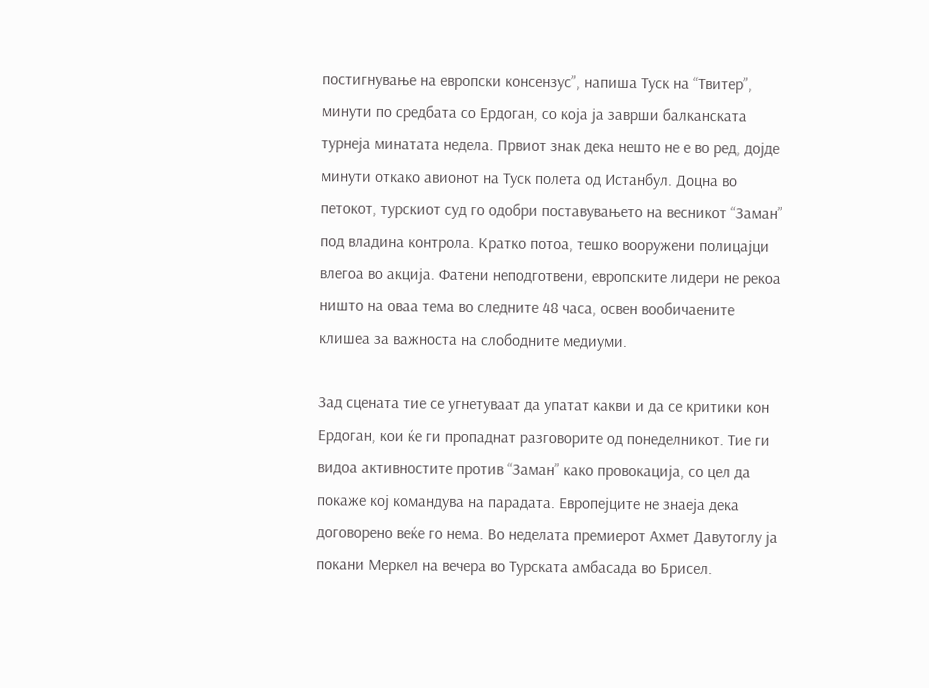постигнување на европски консензус”, напиша Туск на “Твитер”, минути по средбата со Ердоган, со која ја заврши балканската турнеја минатата недела. Првиот знак дека нешто не е во ред, дојде минути откако авионот на Туск полета од Истанбул. Доцна во петокот, турскиот суд го одобри поставувањето на весникот “Заман” под владина контрола. Кратко потоа, тешко вооружени полицајци влегоа во акција. Фатени неподготвени, европските лидери не рекоа ништо на оваа тема во следните 48 часа, освен вообичаените клишеа за важноста на слободните медиуми.

Зад сцената тие се угнетуваат да упатат какви и да се критики кон Ердоган, кои ќе ги пропаднат разговорите од понеделникот. Тие ги видоа активностите против “Заман” како провокација, со цел да покаже кој командува на парадата. Европејците не знаеја дека договорено веќе го нема. Во неделата премиерот Ахмет Давутоглу ја покани Меркел на вечера во Турската амбасада во Брисел.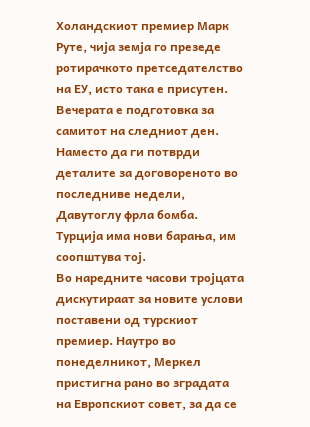Холандскиот премиер Марк Руте, чија земја го презеде ротирачкото претседателство на ЕУ, исто така е присутен. Вечерата е подготовка за самитот на следниот ден. Наместо да ги потврди деталите за договореното во последниве недели, Давутоглу фрла бомба. Турција има нови барања, им соопштува тој.
Во наредните часови тројцата дискутираат за новите услови поставени од турскиот премиер. Наутро во понеделникот, Меркел пристигна рано во зградата на Европскиот совет, за да се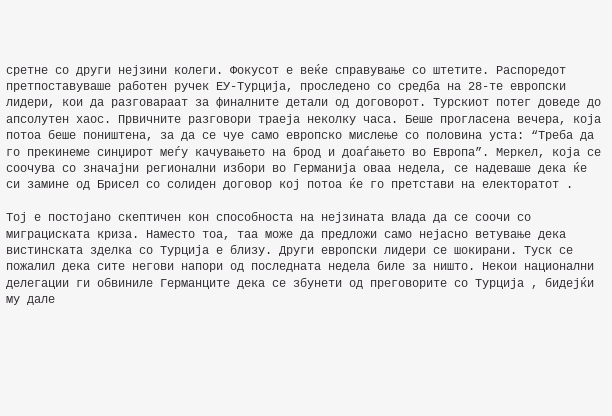сретне со други нејзини колеги. Фокусот е веќе справување со штетите. Распоредот претпоставуваше работен ручек ЕУ-Турција, проследено со средба на 28-те европски лидери, кои да разговараат за финалните детали од договорот. Турскиот потег доведе до апсолутен хаос. Првичните разговори траеја неколку часа. Беше прогласена вечера, која потоа беше поништена, за да се чуе само европско мислење со половина уста: “Треба да го прекинеме синџирот меѓу качувањето на брод и доаѓањето во Европа”. Меркел, која се соочува со значајни регионални избори во Германија оваа недела, се надеваше дека ќе си замине од Брисел со солиден договор кој потоа ќе го претстави на електоратот .

Тој е постојано скептичен кон способноста на нејзината влада да се соочи со миграциската криза. Наместо тоа, таа може да предложи само нејасно ветување дека вистинската зделка со Турција е близу. Други европски лидери се шокирани. Туск се пожалил дека сите негови напори од последната недела биле за ништо. Некои национални делегации ги обвиниле Германците дека се збунети од преговорите со Турција , бидејќи му дале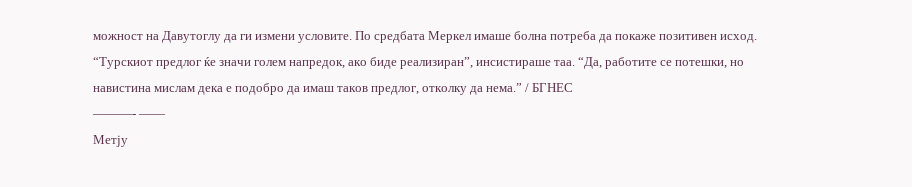можност на Давутоглу да ги измени условите. По средбата Меркел имаше болна потреба да покаже позитивен исход. “Турскиот предлог ќе значи голем напредок, ако биде реализиран”, инсистираше таа. “Да, работите се потешки, но навистина мислам дека е подобро да имаш таков предлог, отколку да нема.” / БГНЕС
———- ——
Метју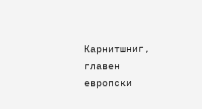Карнитшниг, главен европски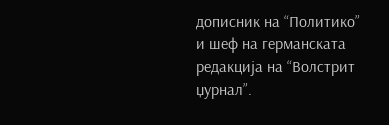дописник на “Политико” и шеф на германската редакција на “Волстрит џурнал”.